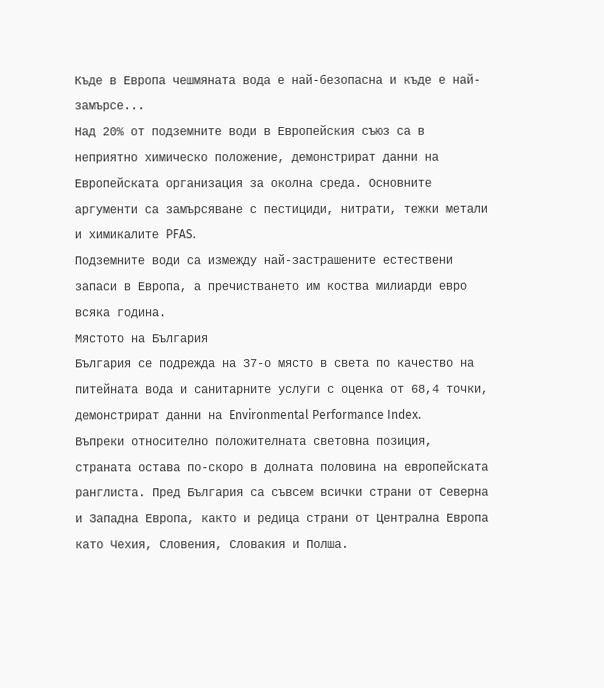Къде в Европа чешмяната вода е най-безопасна и къде е най-замърсе...
Над 20% от подземните води в Европейския съюз са в неприятно химическо положение, демонстрират данни на Европейската организация за околна среда. Основните аргументи са замърсяване с пестициди, нитрати, тежки метали и химикалите PFAS.
Подземните води са измежду най-застрашените естествени запаси в Европа, а пречистването им коства милиарди евро всяка година.
Мястото на България
България се подрежда на 37-о място в света по качество на питейната вода и санитарните услуги с оценка от 68,4 точки, демонстрират данни на Environmental Performance Index.
Въпреки относително положителната световна позиция, страната остава по-скоро в долната половина на европейската ранглиста. Пред България са съвсем всички страни от Северна и Западна Европа, както и редица страни от Централна Европа като Чехия, Словения, Словакия и Полша.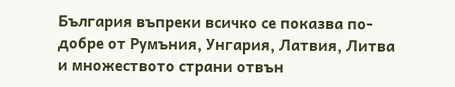България въпреки всичко се показва по-добре от Румъния, Унгария, Латвия, Литва и множеството страни отвън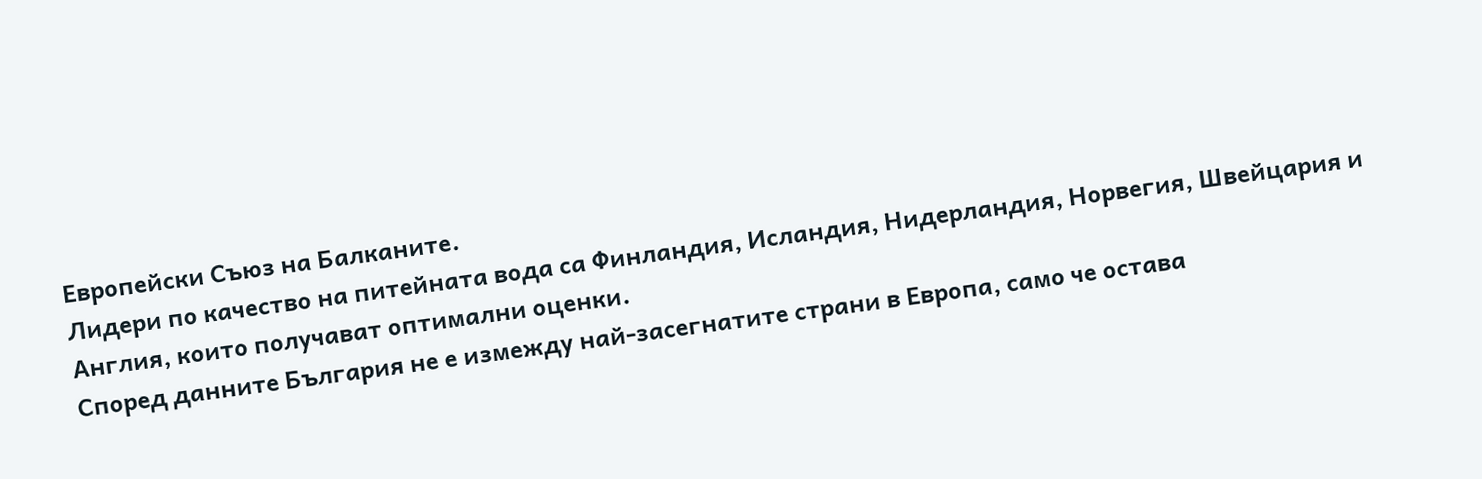Европейски Съюз на Балканите.
Лидери по качество на питейната вода са Финландия, Исландия, Нидерландия, Норвегия, Швейцария и Англия, които получават оптимални оценки.
Според данните България не е измежду най-засегнатите страни в Европа, само че остава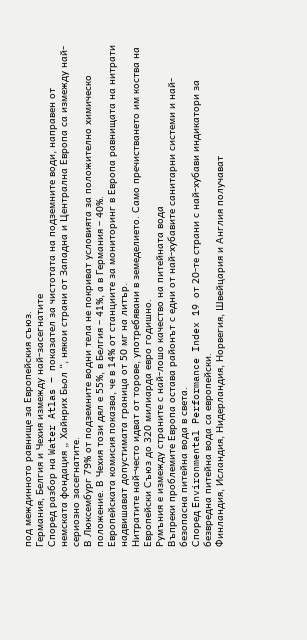под междинното равнище за Европейския съюз.
Германия, Белгия и Чехия измежду най-засегнатите
Според разбор на Water Atlas – показател за чистотата на подземните води, направен от немската фондация „ Хайнрих Бьол “, някои страни от Западна и Централна Европа са измежду най-сериозно засегнатите.
В Люксембург 79% от подземните водни тела не покриват условията за положително химическо положение. В Чехия този дял е 55%, в Белгия – 41%, а в Германия – 40%.
Европейската комисия показва, че в 14% от станциите за мониторинг в Европа равнищата на нитрати надвишават допустимата граница от 50 мг на литър.
Нитратите най-често идват от торове, употребявани в земеделието. Само пречистването им коства на Европейски Съюз до 320 милиарда евро годишно.
Румъния е измежду страните с най-лошо качество на питейната вода
Въпреки проблемите Европа остава районът с едни от най-хубавите санитарни системи и най-безопасна питейна вода в света.
Според Environmental Performance Index 19 от 20-те страни с най-хубави индикатори за безвредна питейна вода са европейски.
Финландия, Исландия, Нидерландия, Норвегия, Швейцария и Англия получават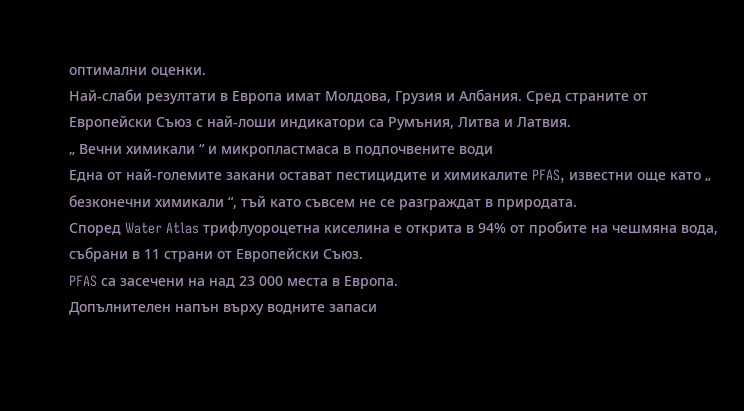оптимални оценки.
Най-слаби резултати в Европа имат Молдова, Грузия и Албания. Сред страните от Европейски Съюз с най-лоши индикатори са Румъния, Литва и Латвия.
„ Вечни химикали “ и микропластмаса в подпочвените води
Една от най-големите закани остават пестицидите и химикалите PFAS, известни още като „ безконечни химикали “, тъй като съвсем не се разграждат в природата.
Според Water Atlas трифлуороцетна киселина е открита в 94% от пробите на чешмяна вода, събрани в 11 страни от Европейски Съюз.
PFAS са засечени на над 23 000 места в Европа.
Допълнителен напън върху водните запаси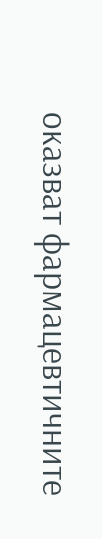оказват фармацевтичните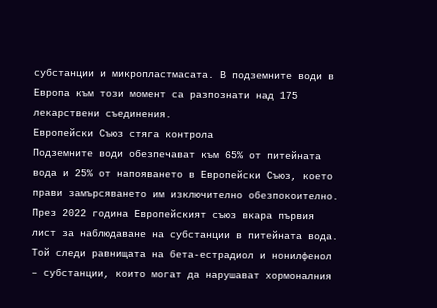субстанции и микропластмасата. В подземните води в Европа към този момент са разпознати над 175 лекарствени съединения.
Европейски Съюз стяга контрола
Подземните води обезпечават към 65% от питейната вода и 25% от напояването в Европейски Съюз, което прави замърсяването им изключително обезпокоително.
През 2022 година Европейският съюз вкара първия лист за наблюдаване на субстанции в питейната вода. Той следи равнищата на бета-естрадиол и нонилфенол – субстанции, които могат да нарушават хормоналния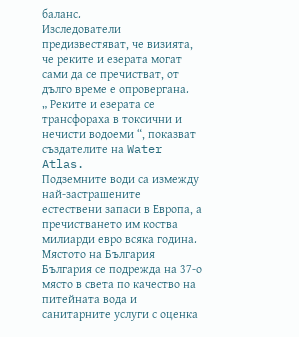баланс.
Изследователи предизвестяват, че визията, че реките и езерата могат сами да се пречистват, от дълго време е опровергана.
„ Реките и езерата се трансфораха в токсични и нечисти водоеми “, показват създателите на Water Atlas.
Подземните води са измежду най-застрашените естествени запаси в Европа, а пречистването им коства милиарди евро всяка година.
Мястото на България
България се подрежда на 37-о място в света по качество на питейната вода и санитарните услуги с оценка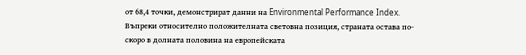от 68,4 точки, демонстрират данни на Environmental Performance Index.
Въпреки относително положителната световна позиция, страната остава по-скоро в долната половина на европейската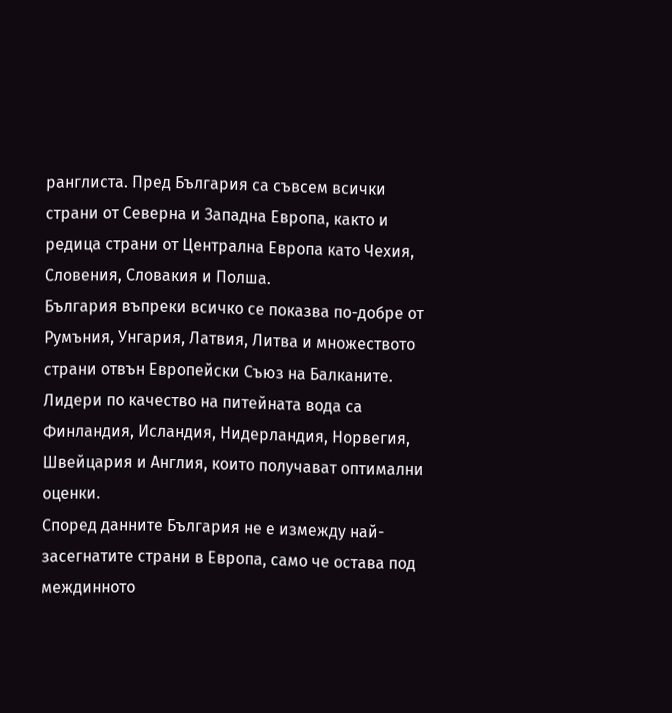ранглиста. Пред България са съвсем всички страни от Северна и Западна Европа, както и редица страни от Централна Европа като Чехия, Словения, Словакия и Полша.
България въпреки всичко се показва по-добре от Румъния, Унгария, Латвия, Литва и множеството страни отвън Европейски Съюз на Балканите.
Лидери по качество на питейната вода са Финландия, Исландия, Нидерландия, Норвегия, Швейцария и Англия, които получават оптимални оценки.
Според данните България не е измежду най-засегнатите страни в Европа, само че остава под междинното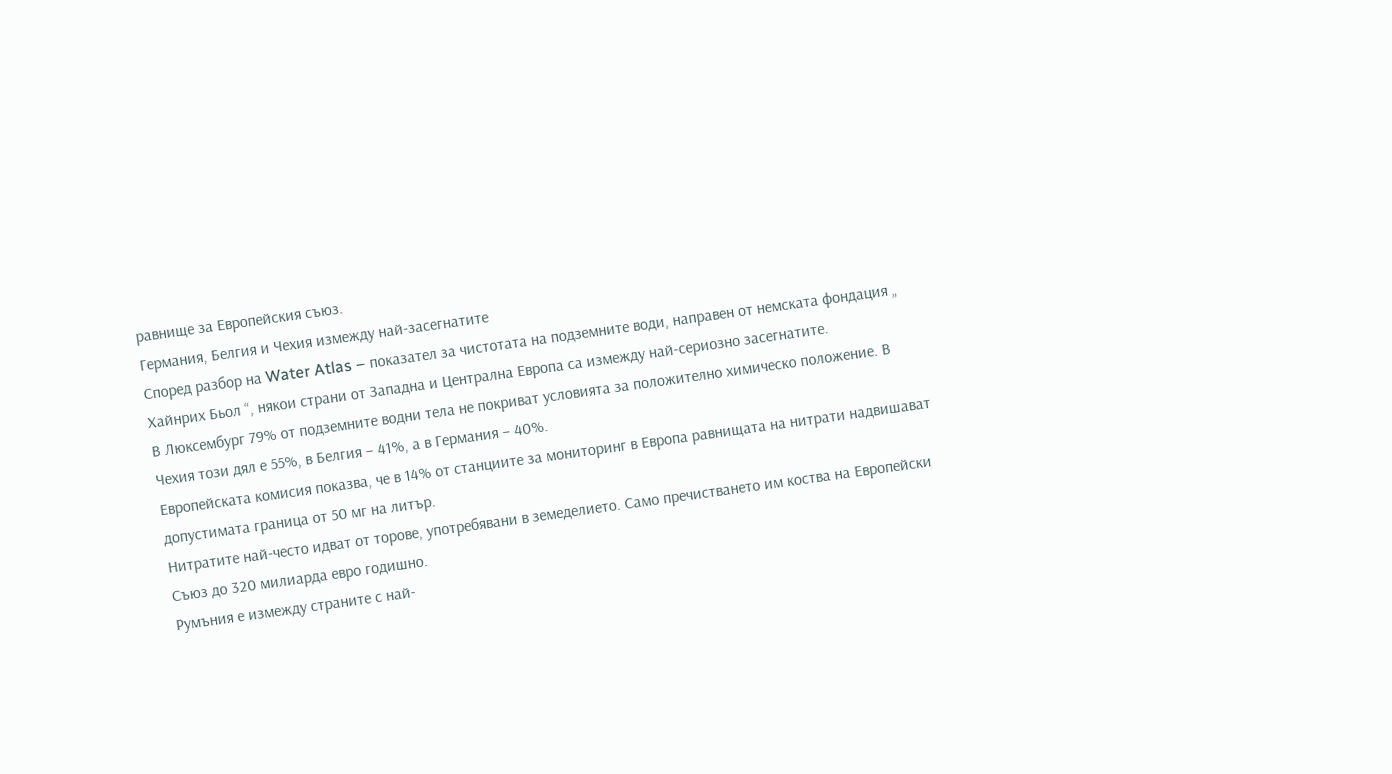равнище за Европейския съюз.
Германия, Белгия и Чехия измежду най-засегнатите
Според разбор на Water Atlas – показател за чистотата на подземните води, направен от немската фондация „ Хайнрих Бьол “, някои страни от Западна и Централна Европа са измежду най-сериозно засегнатите.
В Люксембург 79% от подземните водни тела не покриват условията за положително химическо положение. В Чехия този дял е 55%, в Белгия – 41%, а в Германия – 40%.
Европейската комисия показва, че в 14% от станциите за мониторинг в Европа равнищата на нитрати надвишават допустимата граница от 50 мг на литър.
Нитратите най-често идват от торове, употребявани в земеделието. Само пречистването им коства на Европейски Съюз до 320 милиарда евро годишно.
Румъния е измежду страните с най-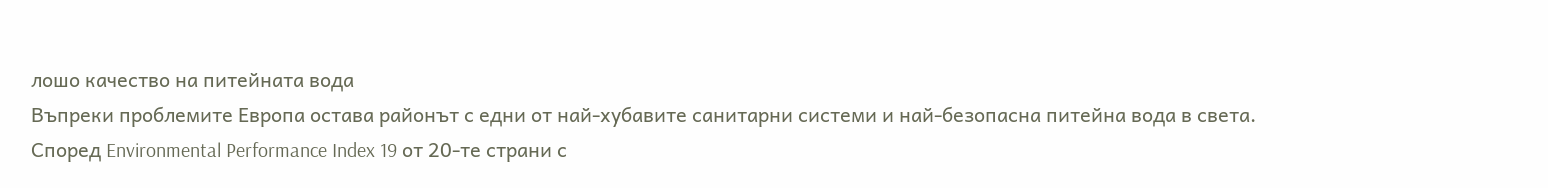лошо качество на питейната вода
Въпреки проблемите Европа остава районът с едни от най-хубавите санитарни системи и най-безопасна питейна вода в света.
Според Environmental Performance Index 19 от 20-те страни с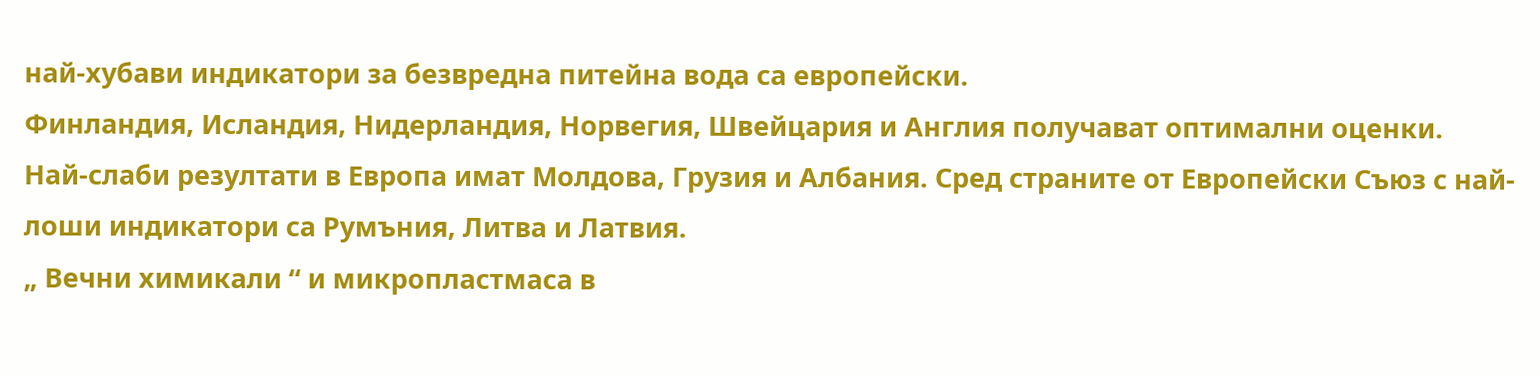най-хубави индикатори за безвредна питейна вода са европейски.
Финландия, Исландия, Нидерландия, Норвегия, Швейцария и Англия получават оптимални оценки.
Най-слаби резултати в Европа имат Молдова, Грузия и Албания. Сред страните от Европейски Съюз с най-лоши индикатори са Румъния, Литва и Латвия.
„ Вечни химикали “ и микропластмаса в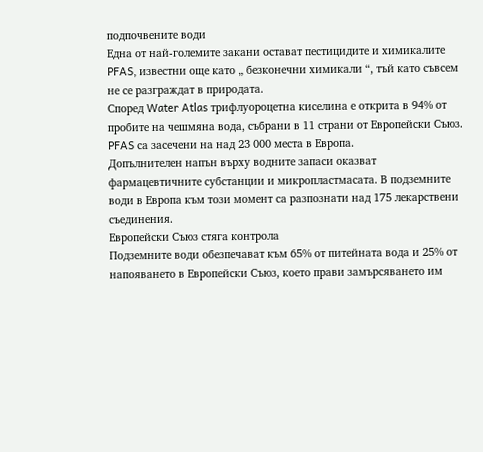подпочвените води
Една от най-големите закани остават пестицидите и химикалите PFAS, известни още като „ безконечни химикали “, тъй като съвсем не се разграждат в природата.
Според Water Atlas трифлуороцетна киселина е открита в 94% от пробите на чешмяна вода, събрани в 11 страни от Европейски Съюз.
PFAS са засечени на над 23 000 места в Европа.
Допълнителен напън върху водните запаси оказват фармацевтичните субстанции и микропластмасата. В подземните води в Европа към този момент са разпознати над 175 лекарствени съединения.
Европейски Съюз стяга контрола
Подземните води обезпечават към 65% от питейната вода и 25% от напояването в Европейски Съюз, което прави замърсяването им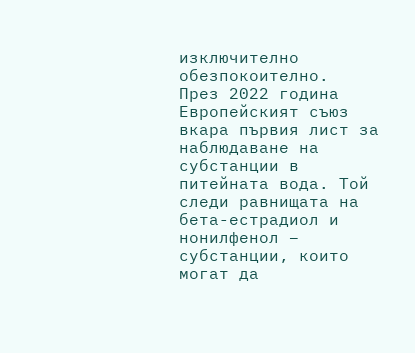изключително обезпокоително.
През 2022 година Европейският съюз вкара първия лист за наблюдаване на субстанции в питейната вода. Той следи равнищата на бета-естрадиол и нонилфенол – субстанции, които могат да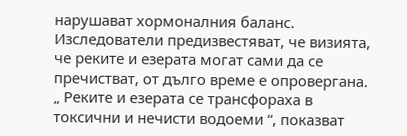нарушават хормоналния баланс.
Изследователи предизвестяват, че визията, че реките и езерата могат сами да се пречистват, от дълго време е опровергана.
„ Реките и езерата се трансфораха в токсични и нечисти водоеми “, показват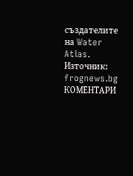създателите на Water Atlas.
Източник: frognews.bg
КОМЕНТАРИ